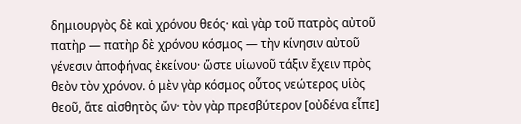δημιουργὸς δὲ καὶ χρόνου θεός· καὶ γὰρ τοῦ πατρὸς αὐτοῦ πατὴρ — πατὴρ δὲ χρόνου κόσμος — τὴν κίνησιν αὐτοῦ γένεσιν ἀποφήνας ἐκείνου· ὥστε υἱωνοῦ τάξιν ἔχειν πρὸς θεὸν τὸν χρόνον. ὁ μὲν γὰρ κόσμος οὗτος νεώτερος υἱὸς θεοῦ, ἅτε αἰσθητὸς ὤν· τὸν γὰρ πρεσβύτερον [οὐδένα εἶπε]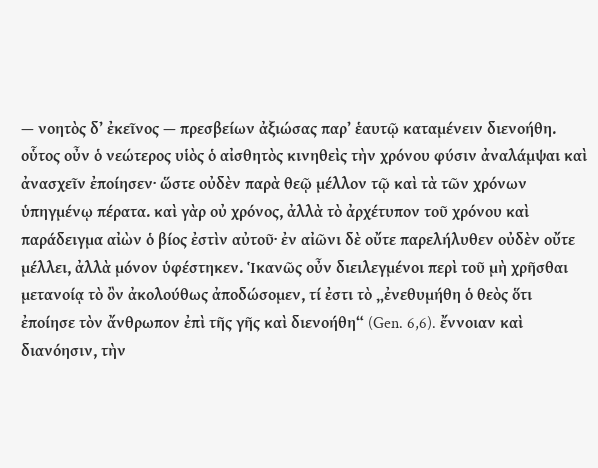— νοητὸς δ’ ἐκεῖνος — πρεσβείων ἀξιώσας παρ’ ἑαυτῷ καταμένειν διενοήθη. οὗτος οὖν ὁ νεώτερος υἱὸς ὁ αἰσθητὸς κινηθεὶς τὴν χρόνου φύσιν ἀναλάμψαι καὶ ἀνασχεῖν ἐποίησεν· ὥστε οὐδὲν παρὰ θεῷ μέλλον τῷ καὶ τὰ τῶν χρόνων ὑπηγμένῳ πέρατα. καὶ γὰρ οὐ χρόνος, ἀλλὰ τὸ ἀρχέτυπον τοῦ χρόνου καὶ παράδειγμα αἰὼν ὁ βίος ἐστὶν αὐτοῦ· ἐν αἰῶνι δὲ οὔτε παρελήλυθεν οὐδὲν οὔτε μέλλει, ἀλλὰ μόνον ὑφέστηκεν. Ἱκανῶς οὖν διειλεγμένοι περὶ τοῦ μὴ χρῆσθαι μετανοίᾳ τὸ ὂν ἀκολούθως ἀποδώσομεν, τί ἐστι τὸ „ἐνεθυμήθη ὁ θεὸς ὅτι ἐποίησε τὸν ἄνθρωπον ἐπὶ τῆς γῆς καὶ διενοήθη“ (Gen. 6,6). ἔννοιαν καὶ διανόησιν, τὴν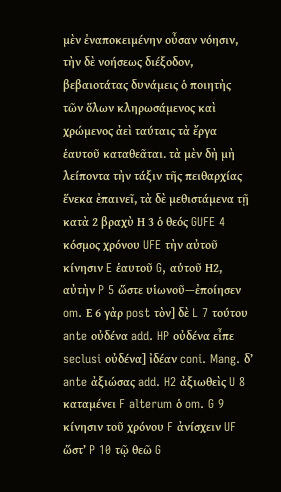μὲν ἐναποκειμένην οὖσαν νόησιν, τὴν δὲ νοήσεως διέξοδον, βεβαιοτάτας δυνάμεις ὁ ποιητὴς τῶν ὅλων κληρωσάμενος καὶ χρώμενος ἀεὶ ταύταις τὰ ἔργα ἑαυτοῦ καταθεᾶται. τὰ μὲν δὴ μὴ λείποντα τὴν τάξιν τῆς πειθαρχίας ἕνεκα ἐπαινεῖ, τὰ δὲ μεθιστάμενα τῇ κατὰ 2 βραχὺ Η 3 ὁ θεός GUFE 4 κόσμος χρόνου UFE τὴν αὐτοῦ κίνησιν E ἑαυτοῦ G, αὑτοῦ Η2, αὐτὴν P 5 ὥστε υἱωνοῦ—ἐποίησεν om. Ε 6 γὰρ post τὸν] δὲ L 7 τούτου ante οὐδένα add. HP οὐδένα εἶπε seclusi οὐδένα] ἰδέαν coni. Mang. δ’ ante ἀξιώσας add. H2 ἀξιωθεὶς U 8 καταμένει F alterum ὁ om. G 9 κίνησιν τοῦ χρόνου F ἀνίσχειν UF ὥστ’ P 10 τῷ θεῶ G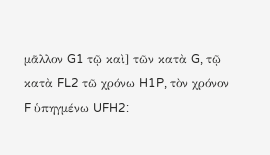μᾶλλον G1 τῷ καὶ] τῶν κατὰ G, τῷ κατὰ FL2 τῶ χρόνω H1P, τὸν χρόνον F ὑπηγμένω UFH2: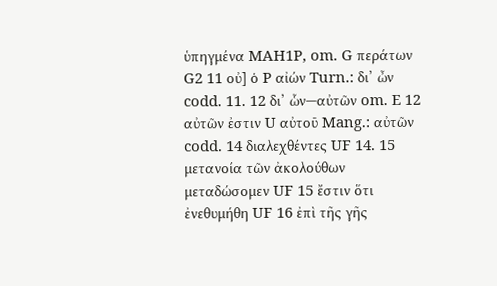ὑπηγμένα MAH1P, om. G περάτων G2 11 οὐ] ὁ P αἰών Turn.: δι’ ὦν codd. 11. 12 δι’ ὧν—αὐτῶν om. E 12 αὐτῶν ἐστιν U αὐτοῦ Mang.: αὐτῶν codd. 14 διαλεχθέντες UF 14. 15 μετανοία τῶν ἀκολούθων μεταδώσομεν UF 15 ἔστιν ὅτι ἐνεθυμήθη UF 16 ἐπὶ τῆς γῆς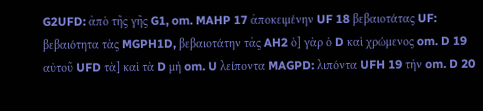G2UFD: ἀπὸ τῆς γῆς G1, om. MAHP 17 ἀποκειμένην UF 18 βεβαιοτάτας UF: βεβαιότητα τὰς MGPH1D, βεβαιοτάτην τἀς AH2 ὁ] γὰρ ὁ D καὶ χρώμενος om. D 19 αὐτοῦ UFD τὰ] καὶ τὰ D μὴ om. U λείποντα MAGPD: λιπόντα UFH 19 τὴν om. D 20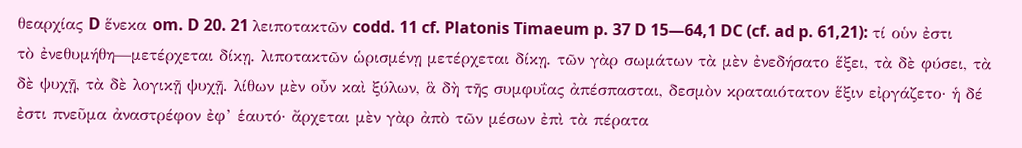θεαρχίας D ἕνεκα om. D 20. 21 λειποτακτῶν codd. 11 cf. Platonis Timaeum p. 37 D 15—64,1 DC (cf. ad p. 61,21): τί οὑν ἐστι τὸ ἐνεθυμήθη—μετέρχεται δίκῃ. λιποτακτῶν ὡρισμένῃ μετέρχεται δίκῃ. τῶν γὰρ σωμάτων τὰ μὲν ἐνεδήσατο ἕξει, τὰ δὲ φύσει, τὰ δὲ ψυχῇ, τὰ δὲ λογικῇ ψυχῇ. λίθων μὲν οὖν καὶ ξύλων, ἃ δὴ τῆς συμφυΐας ἀπέσπασται, δεσμὸν κραταιότατον ἕξιν εἰργάζετο· ἡ δέ ἐστι πνεῦμα ἀναστρέφον ἐφ’ ἑαυτό· ἄρχεται μὲν γὰρ ἀπὸ τῶν μέσων ἐπὶ τὰ πέρατα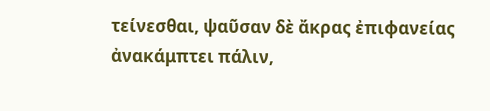τείνεσθαι, ψαῦσαν δὲ ἄκρας ἐπιφανείας ἀνακάμπτει πάλιν,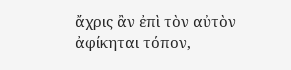ἄχρις ἂν ἐπὶ τὸν αὐτὸν ἀφίκηται τόπον,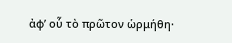ἀφ’ οὗ τὸ πρῶτον ὡρμήθη·